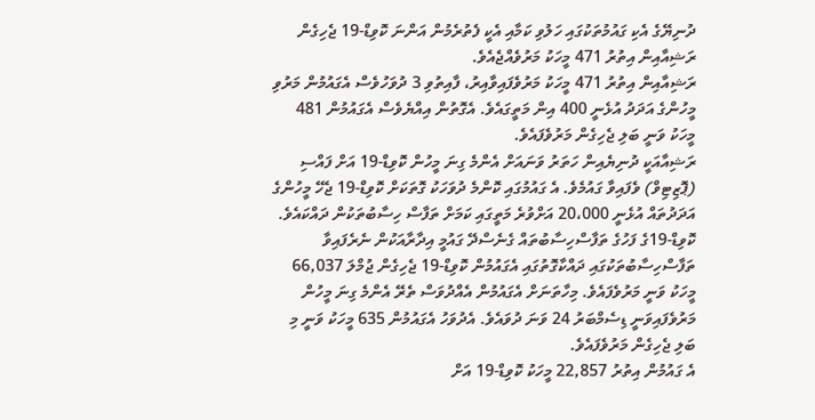ދުނިޔޭގެ އެކި ގައުމުތަކުގައި ހަލުވި ކަމާއި އެކީ ފެތުރެމުން އަންނަ ކޮވިޑް-19 ޖެހިގެން ރަޝިއާއިން އިތުރު 471 މީހަކު މަރުވެއްޖެއެވެ.
ރަޝިއާއިން އިތުރު 471 މީހަކު މަރުވެފައިވާއިރު، ފާއިތުވި 3 ދުވަހުވެސް އެގައުމުން މަރުވި މީހުންގެ އަދަދު އުޅެނީ 400 އިން މަތީގައެވެ. އެގޮތުން އިއްޔެވެސް އެގައުމުން 481 މީހަކު ވަނީ ބަލި ޖެހިގެން މަރުވެފައެވެ.
ރަޝިއާއަކީ ދުނިޔެއިން ހަތަރު ވަނައަށް އެންމެ ގިނަ މީހުން ކޮވިޑް-19 އަށް ފައްސި (ޕޮޒިޓިވް) ވެފައިވާ ގައުމެވެ. އެ ގައުމުގައި ކޮންމެ ދުވަހަކު ގޮތަކަށް ކޮވިޑް-19 ޖެހޭ މީހުންގެ އަދަދުތައް އުޅެނީ 20،000 އަށްވުރެ މަތީގައި ކަމަށް ތަފާސް ހިސާބުތަކުން ދައްކައެވެ.
ކޮވިޑް-19ގެ ފަހުގެ ތަފާސްހިސާބުތައް ގެނެސްދޭ ގައުމީ އިދާރާއަކުން ނެރެފައިވާ ތަފާސްހިސާބުތަކުގައި ދައްކާގޮތުގައި އެގައުމުން ކޮވިޑް-19 ޖެހިގެން ޖުމްލަ 66,037 މީހަކު ވަނީ މަރުވެފައެވެ. މިހާތަނަށް އެގައުމުން އެއްދުވަސް ތެރޭ އެންމެ ގިނަ މީހުން މަރުވެފައިވަނީ ޑިސެމްބަރު 24 ވަނަ ދުވައެވެ. އެދުވަހު އެގައުމުން 635 މީހަކު ވަނީ މި ބަލި ޖެހިގެން މަރުވެފައެވެ.
އެ ގައުމުން އިތުރު 22,857 މީހަކު ކޮވިޑް-19 އަށް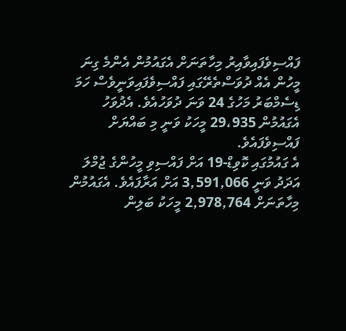ފައްސިވެފައިވާއިރު މިހާތަނަށް އެގައުމުން އެންމެ ގިނަ މީހުން އެއް ދުވަސްތެރޭގައި ފައްސިވެފައިވަނީވެސް ހަމަ ޑިސެމްބަރު މަހުގެ 24 ވަނަ ދުވަހުއެވެ. އެދުވަހު އެގައުމުން 29،935 މީހަކު ވަނީ މި ބައްޔަށް ފައްސިވެފައެވެ.
އެ ގައުމުގައި ކޮވިޑް-19 އަށް ފައްސިވި މީހުންގެ ޖުމްލަ އަދަދު ވަނީ 3,591,066 އަށް އަރާފައެވެ. އެގައުމުން މިހާތަނަށް 2,978,764 މީހަކު ބަލިން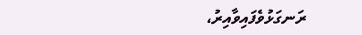ރަނގަޅުވެފައިވާއިރު،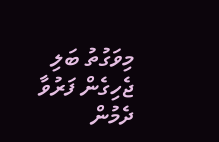މިވަގުތު ބަލި ޖެހިގެން ފަރުވާ ދެމުން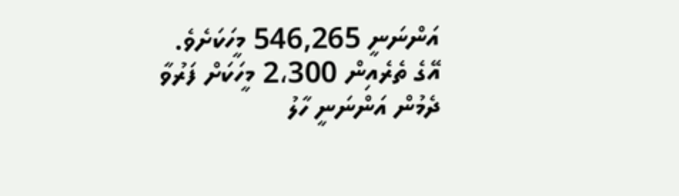އަންނަނީ 546,265 މީހަކަށެވެ. އޭގެ ތެރެއިން 2،300 މީހަކަށް ފަރުވާ ދެމުން އަންނަނީ ހާލު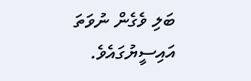ބަލި ވެގެން ނުވަތަ އައިސީޔުގައެވެ.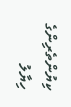ކިޔުންތެރިންގެ ހިޔާލު